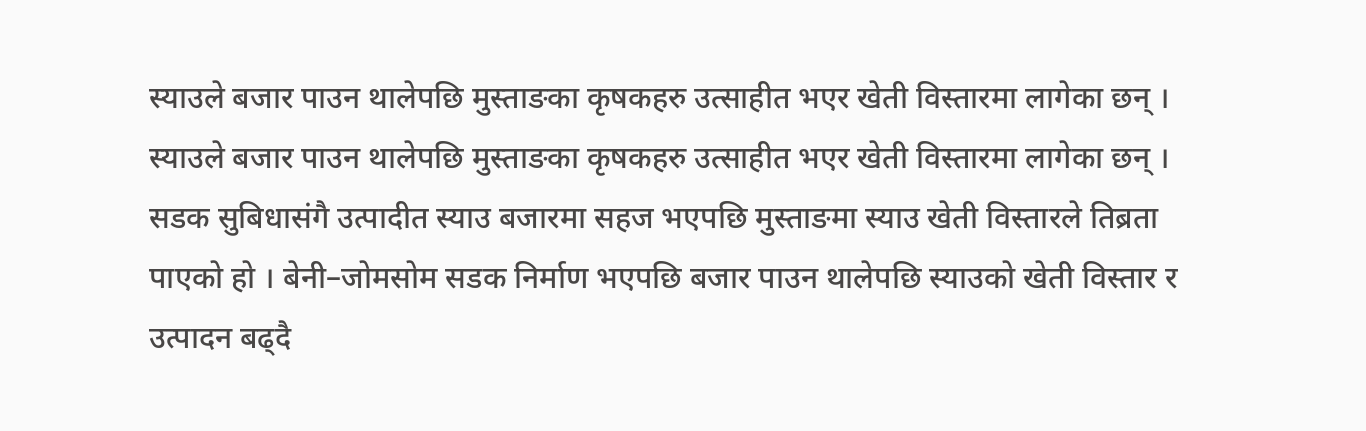स्याउले बजार पाउन थालेपछि मुस्ताङका कृषकहरु उत्साहीत भएर खेती विस्तारमा लागेका छन् । स्याउले बजार पाउन थालेपछि मुस्ताङका कृषकहरु उत्साहीत भएर खेती विस्तारमा लागेका छन् ।
सडक सुबिधासंगै उत्पादीत स्याउ बजारमा सहज भएपछि मुस्ताङमा स्याउ खेती विस्तारले तिब्रता पाएको हो । बेनी–जोमसोम सडक निर्माण भएपछि बजार पाउन थालेपछि स्याउको खेती विस्तार र उत्पादन बढ्दै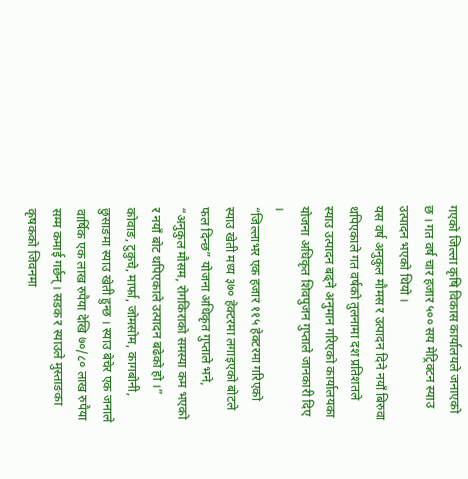गएको जिल्ला कृषि विकास कार्यालयले जनाएको छ । गत वर्ष चार हजार ५०० सय मेट्रिक्टन स्याउ उत्पादन भएको थियो ।
यस वर्ष अनुकुल मौमस र उत्पादन दिने नयाँ बिरुवा थपिएकाले गत वर्षको तुलनामा दश प्रतिशतले स्याउ उत्पादन बढ्ने अनुमान गरिएको कार्यालयका योजना अधिकृत शिवपुजन गुप्ताले जानकारी दिए ।
“जिल्लाभर एक हजार ११५ हेक्टरमा गरिएको स्याउ खेती मध्य ३७० हेक्टरमा लगाइएको बोटले फल दिन्छ” योजना अधिकृत गुप्ताले भने, “अनुकुल मौसम, रोगकिराको समस्या कम भएको र नयाँ बोट थपिएकाले उत्पादन बढेको हो ।”
कोवाङ, टुकुचे, मार्फा, जोमसोम, कागबोनी, छुसाङमा स्याउ खेती हुन्छ । स्याउ बेचेर एक जनाले वार्षिक एक लाख रुपैया देखि ७०/८० लाख रुपैया सम्म कमाई गर्छन् । सडक र स्याउले मुस्ताङका कृषकको जिवनमा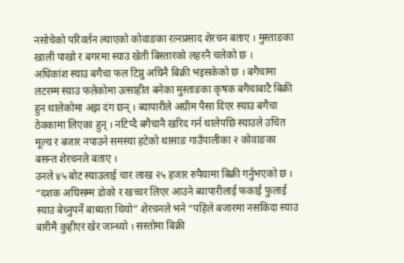नसोचेको परिवर्तन ल्याएको कोवाङका रत्नप्रसाद शेरचन बताए । मुस्ताङका खाली पाखो र बगरमा स्याउ खेती बिस्तारको लहरनै चलेको छ ।
अधिकांश स्याउ बगैचा फल टिप्नु अघिनै बिक्री भइसकेको छ । बगैचामा लटरम्म स्याउ फलेकोमा उत्साहीत बनेका मुस्ताङका कृषक बगैचाबाटै बिक्री हुन थालेकोमा अझ दंग छन् । ब्यापारीले अग्रीम पैसा दिएर स्याउ बगैचा ठेक्कामा लिएका हुन् । नटिप्दै बगैचानै खरिद गर्न थालेपछि स्याउले उचित मूल्य र बजार नपाउने समस्या हटेको थासाङ गाउँपालीका २ कोवाङका बसन्त शेरचनले बताए ।
उनले ४५ बोट स्याउलाई चार लाख २५ हजार रुपैयामा बिक्री गर्नुभएको छ । “दशक अघिसम्म डोको र खच्चर लिएर आउने ब्यापारीलाई फकाई फुलाई स्याउ बेच्नुपर्ने बाध्यता थियो” शेरचनले भने “पहिले बजारमा नसकिदा स्याउ बारीमै कुहीएर खेर जान्थ्यो । सस्तोमा बिक्री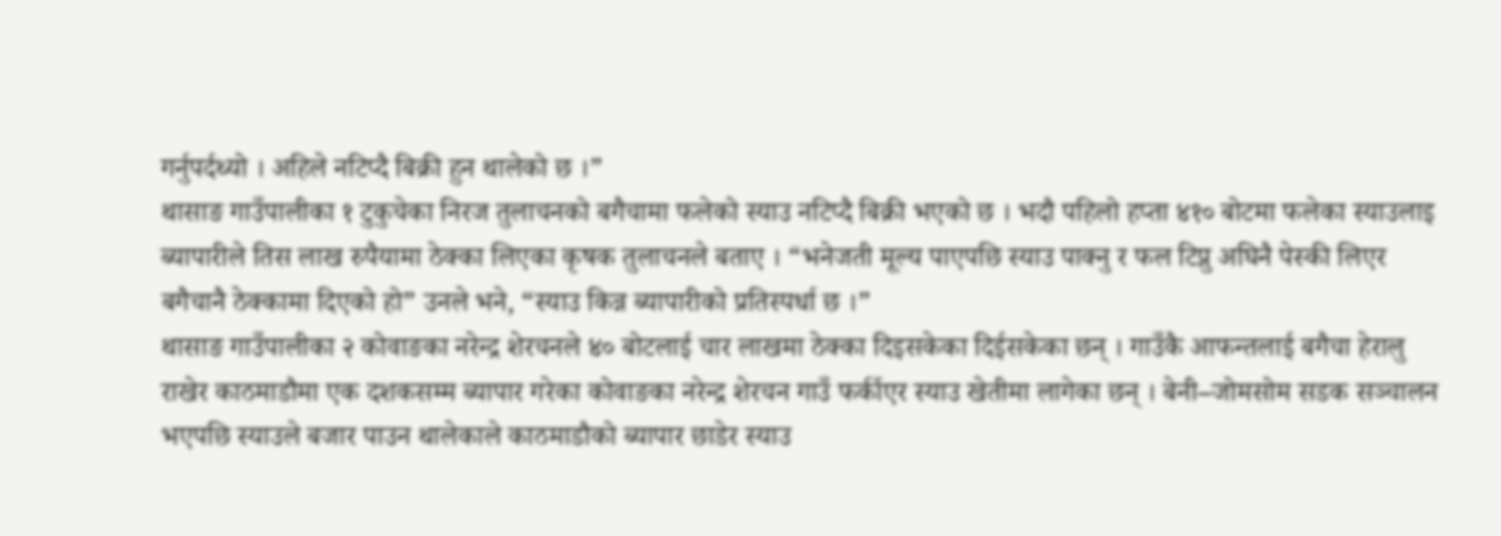गर्नुपर्दथ्यो । अहिले नटिप्दै बिक्री हुन थालेको छ ।”
थासाङ गाउँपालीका १ टुकुचेका निरज तुलाचनको बगैचामा फलेको स्याउ नटिप्दै बिक्री भएको छ । भदौ पहिलो हप्ता ४१० बोटमा फलेका स्याउलाइ ब्यापारीले तिस लाख रुपैयामा ठेक्का लिएका कृषक तुलाचनले बताए । “भनेजती मूल्य पाएपछि स्याउ पाक्नु र फल टिप्नु अघिनै पेस्की लिएर बगैचानै ठेक्कामा दिएको हो” उनले भने, “स्याउ किन्न ब्यापारीको प्रतिस्पर्धा छ ।”
थासाङ गाउँपालीका २ कोवाङका नरेन्द्र शेरचनले ४० बोटलाई चार लाखमा ठेक्का दिइसकेका दिईसकेका छन् । गाउँकै आफन्तलाई बगैचा हेरालु राखेर काठमाडौमा एक दशकसम्म ब्यापार गरेका कोवाङका नरेन्द्र शेरचन गाउँ फर्कीएर स्याउ खेतीमा लागेका छन् । बेनी–जोमसोम सडक सञ्चालन भएपछि स्याउले बजार पाउन थालेकाले काठमाडौको ब्यापार छाडेर स्याउ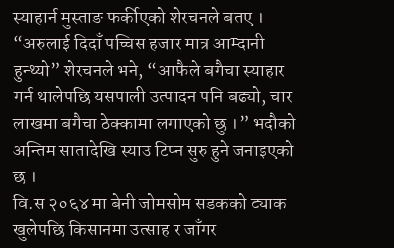स्याहार्न मुस्ताङ फर्कीएको शेरचनले बतए ।
“अरुलाई दिदाँ पच्चिस हजार मात्र आम्दानी हुन्थ्यो” शेरचनले भने, “आफैले बगैचा स्याहार गर्न थालेपछि यसपाली उत्पादन पनि बढ्यो, चार लाखमा बगैचा ठेक्कामा लगाएको छु ।” भदौको अन्तिम सातादेखि स्याउ टिप्न सुरु हुने जनाइएको छ ।
वि.स २०६४ मा बेनी जोमसोम सडकको ट्याक खुलेपछि किसानमा उत्साह र जाँगर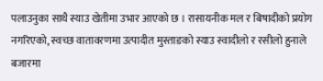पलाउनुका साथै स्याउ खेतीमा उभार आएको छ । रासायनीक मल र बिषादीको प्रयोग नगरिएको, स्वच्छ वातावरणमा उत्पादीत मुस्ताङको स्याउ स्वादीलो र रसीलो हुनाले बजारमा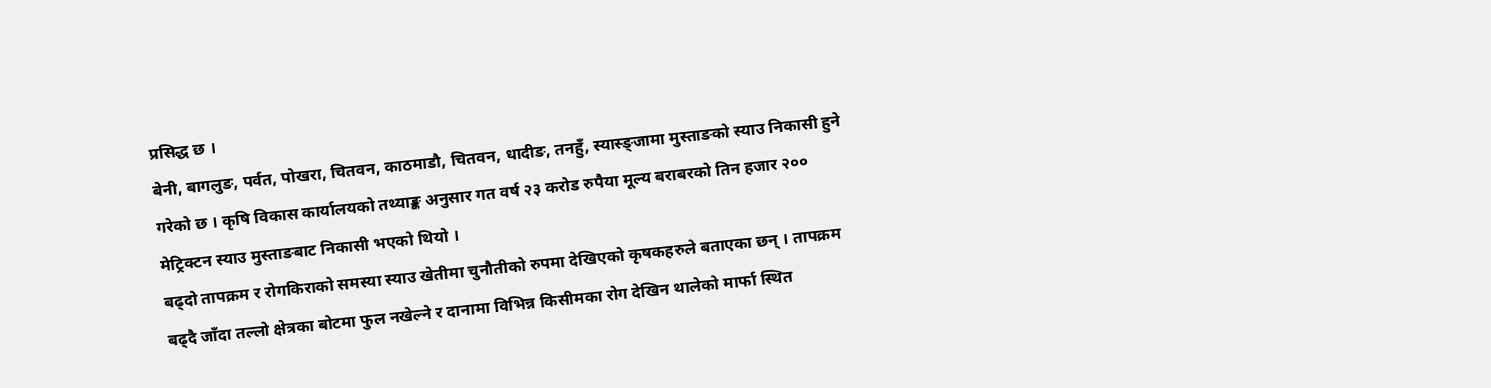प्रसिद्ध छ ।
बेनी, बागलुङ, पर्वत, पोखरा, चितवन, काठमाडौ, चितवन, धादीङ, तनहुँ, स्यास्ङ्जामा मुस्ताङको स्याउ निकासी हुने गरेको छ । कृषि विकास कार्यालयको तथ्याङ्क अनुसार गत वर्ष २३ करोड रुपैया मूल्य बराबरको तिन हजार २०० मेट्रिक्टन स्याउ मुस्ताङबाट निकासी भएको थियो ।
बढ्दो तापक्रम र रोगकिराको समस्या स्याउ खेतीमा चुनौतीको रुपमा देखिएको कृषकहरुले बताएका छन् । तापक्रम बढ्दै जाँदा तल्लो क्षेत्रका बोटमा फुल नखेल्ने र दानामा विभिन्न किसीमका रोग देखिन थालेको मार्फा स्थित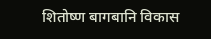शितोष्ण बागबानि विकास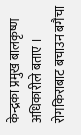केन्द्रका प्रमुख बालकृष्ण अधिकारीले बताए । रोगकिराबाट बचाउन बगैचा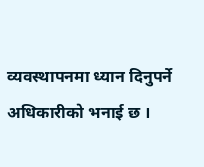व्यवस्थापनमा ध्यान दिनुपर्ने अधिकारीको भनाई छ ।